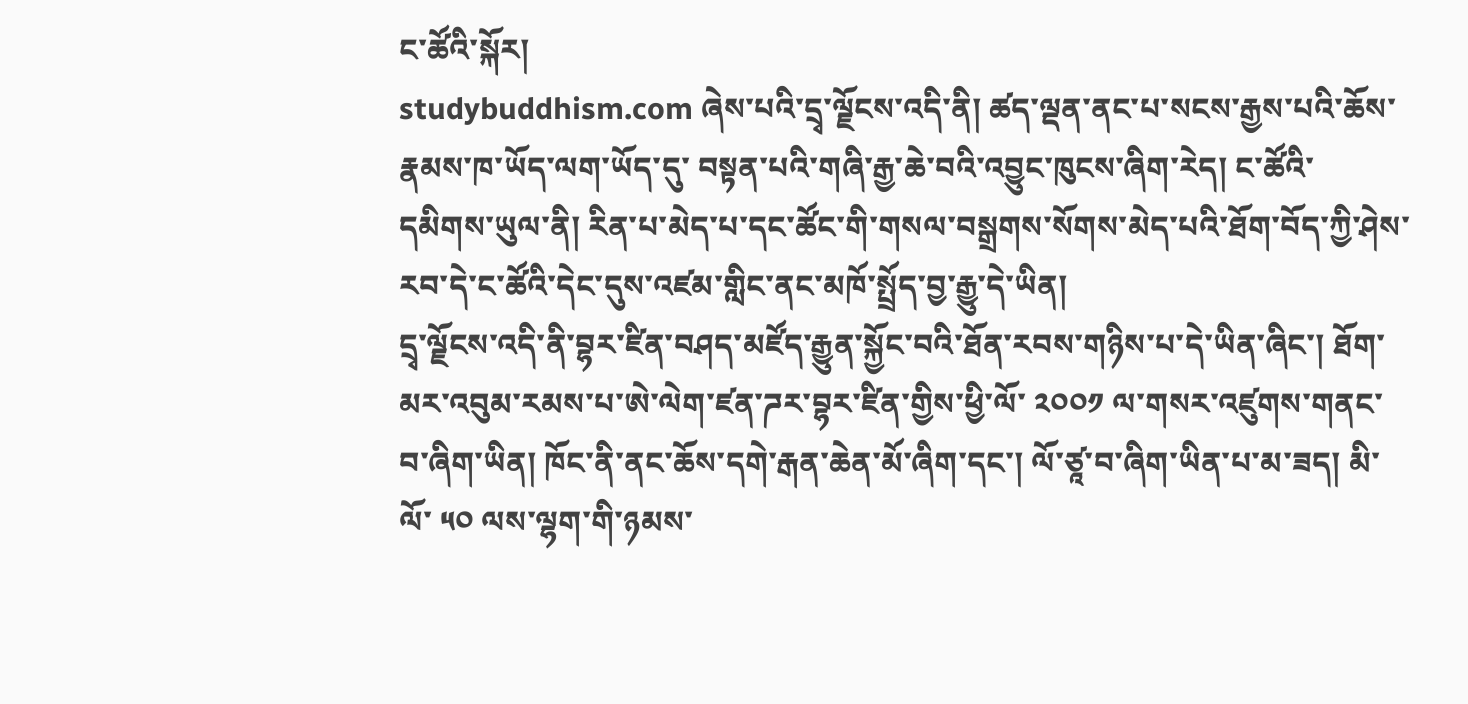ང་ཚོའི་སྐོར།
studybuddhism.com ཞེས་པའི་དྲྭ་ལྗོངས་འདི་ནི། ཚད་ལྡན་ནང་པ་སངས་རྒྱས་པའི་ཆོས་རྣམས་ཁ་ཡོད་ལག་ཡོད་དུ་ བསྟན་པའི་གཞི་རྒྱ་ཆེ་བའི་འབྱུང་ཁུངས་ཞིག་རེད། ང་ཚོའི་དམིགས་ཡུལ་ནི། རིན་པ་མེད་པ་དང་ཚོང་གི་གསལ་བསྒྲགས་སོགས་མེད་པའི་ཐོག་བོད་ཀྱི་ཤེས་རབ་དེ་ང་ཚོའི་དེང་དུས་འཛམ་གླིང་ནང་མཁོ་སྤྲོད་བྱ་རྒྱུ་དེ་ཡིན།
དྲྭ་ལྗོངས་འདི་ནི་བྷར་ཛིན་བཤད་མཛོད་རྒྱུན་སྐྱོང་བའི་ཐོན་རབས་གཉིས་པ་དེ་ཡིན་ཞིང་། ཐོག་མར་འབུམ་རམས་པ་ཨེ་ལེག་ཛན་ཌར་བྷར་ཛིན་གྱིས་ཕྱི་ལོ་ ༢༠༠༡ ལ་གསར་འཛུགས་གནང་བ་ཞིག་ཡིན། ཁོང་ནི་ནང་ཆོས་དགེ་རྒན་ཆེན་མོ་ཞིག་དང་། ལོ་ཙཱ་བ་ཞིག་ཡིན་པ་མ་ཟད། མི་ལོ་ ༥༠ ལས་ལྷག་གི་ཉམས་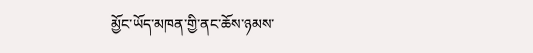མྱོང་ཡོད་མཁན་གྱི་ནང་ཆོས་ཉམས་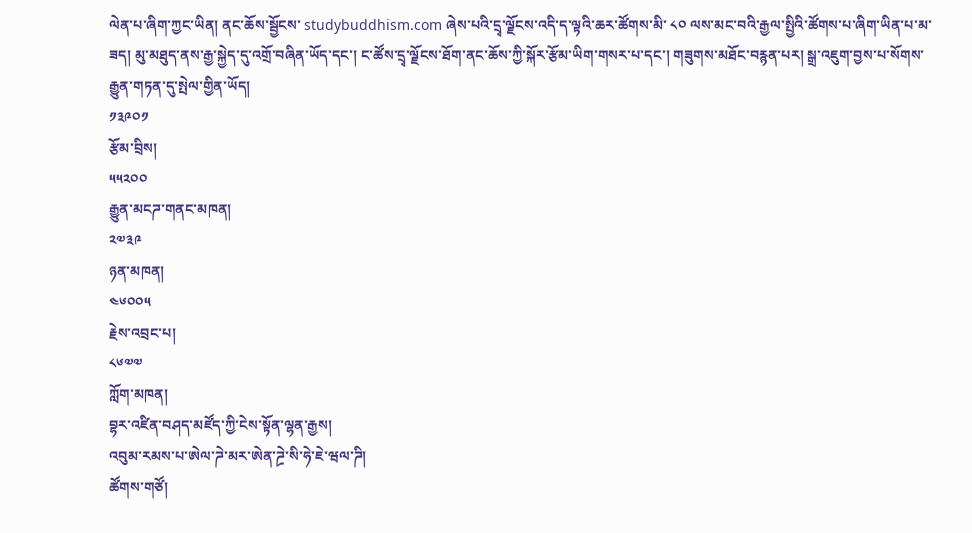ལེན་པ་ཞིག་ཀྱང་ཡིན། ནང་ཆོས་སྦྱོངས་ studybuddhism.com ཞེས་པའི་དྲྭ་ལྗོངས་འདི་ད་ལྟའི་ཆར་ཚོགས་མི་ ༨༠ ལས་མང་བའི་རྒྱལ་སྤྱིའི་ཚོགས་པ་ཞིག་ཡིན་པ་མ་ཟད། མུ་མཐུད་ནས་རྒྱ་སྐྱེད་དུ་འགྲོ་བཞིན་ཡོད་དང་། ང་ཚོས་དྲྭ་ལྗོངས་ཐོག་ནང་ཆོས་ཀྱི་སྐོར་རྩོམ་ཡིག་གསར་པ་དང་། གཟུགས་མཐོང་བརྙན་པར། སྒྲ་འཇུག་བྱས་པ་སོགས་རྒྱུན་གཏན་དུ་སྤེལ་གྱིན་ཡོད།
༡༣༩༠༡
རྩོམ་བྲིས།
༥༥༢༠༠
རྒྱུན་མངཌ་གནང་མཁན།
༢༧༣༩
ཉན་མཁན།
༤༦༠༠༥
རྗེས་འབྲང་པ།
༨༦༧༧
ཀློག་མཁན།
བྷར་འཛིན་བཤད་མཛོད་ཀྱི་ངེས་སྟོན་ལྷན་རྒྱས།
འབུམ་རམས་པ་ཨེལ་ཌེ་མར་ཨེན་ཌྲེ་སི་ཧེ་ཇེ་ཝལ་ཌི།
ཚོགས་གཙོ།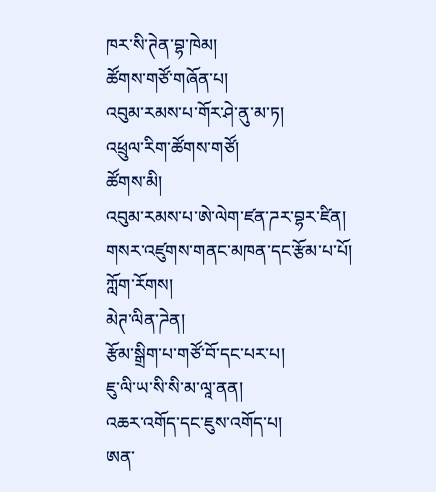ཁར་སི་ཊེན་བྷ་ཁེམ།
ཚོགས་གཙོ་གཞོན་པ།
འབུམ་རམས་པ་གོར་ཤེ་ནུ་མ་ཏ།
འཕྲུལ་རིག་ཚོགས་གཙོ།
ཚོགས་མི།
འབུམ་རམས་པ་ཨེ་ལེག་ཛན་ཌར་བྷར་ཛིན།
གསར་འཛུགས་གནང་མཁན་དང་རྩོམ་པ་པོ།
ཀློག་རོགས།
མེཊ་ལིན་ཌེན།
རྩོམ་སྒྲིག་པ་གཙོ་བོ་དང་པར་པ།
ཇུ་ལི་ཡ་སི་སི་མ་ལཱ་ནན།
འཆར་འགོད་དང་ཇུས་འགོད་པ།
ཨན་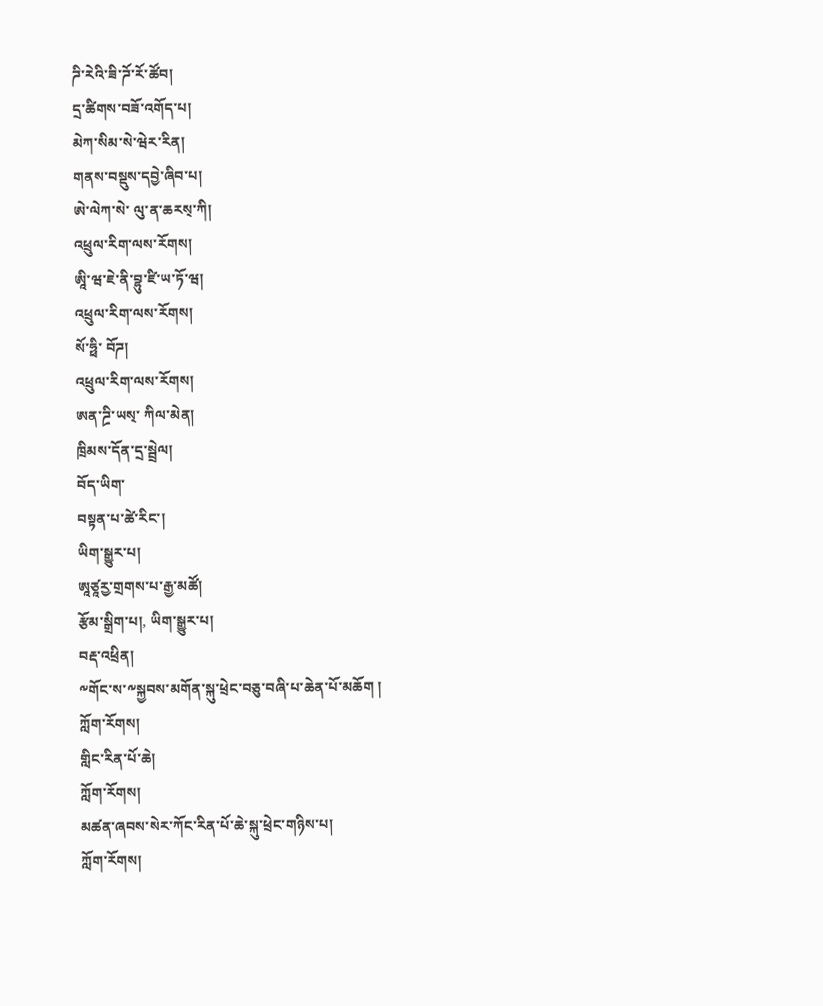ཌི་རེའི་ཟི་ཌོ་རོ་ཚོབ།
དྲ་ཚིགས་བཟོ་འགོད་པ།
མེཀ་སིམ་སེ་ཝེར་རིན།
གནས་བསྡུས་དབྱེ་ཞིབ་པ།
ཨེ་ལེཀ་སེ་ ལུ་ན་ཆརས྄་ཀི།
འཕྲུལ་རིག་ལས་རོགས།
ཨཱི་ཝ་ཇེ་ནི་བྷུ་ཛི་ཡ་ཏོ་ཝ།
འཕྲུལ་རིག་ལས་རོགས།
སོ་ཧྥི་ བོཌ།
འཕྲུལ་རིག་ལས་རོགས།
ཨན་ཌྲི་ཡས྄་ ཀིལ་མེན།
ཁྲིམས་དོན་དྲ་སྦྲེལ།
བོད་ཡིག་
བསྟན་པ་ཚེ་རིང་།
ཡིག་སྒྱུར་པ།
ཨཱཙཱརྱ་གྲགས་པ་རྒྱ་མཚོ།
རྩོམ་སྒྲིག་པ།, ཡིག་སྒྱུར་པ།
བརྡ་འཕྲིན།
༸གོང་ས་༸སྐྱབས་མགོན་སྐུ་ཕྲེང་བཅུ་བཞི་པ་ཆེན་པོ་མཆོག །
ཀློག་རོགས།
གླིང་རིན་པོ་ཆེ།
ཀློག་རོགས།
མཚན་ཞབས་སེར་ཀོང་རིན་པོ་ཆེ་སྐུ་ཕྲེང་གཉིས་པ།
ཀློག་རོགས།